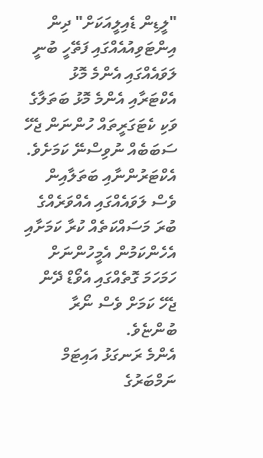"ލީޑިން ޑެއިލީއަކަށް" ދިން އިންޓަވިއުއެއްގައި ފަތޭހީ ބުނީ ލަވައެއްގައި އެންމެ މޮޅު އެކްޓަރާއި އެންމެ މޮޅު ބަތަލާގެ ވަކި ކެޓަގަރީތައް ހުންނަން ޖެހޭ ސަބަބެއް ނުވިސްނޭ ކަމަށެވެ.
އެކްޓަރުންނާއި ބަތަލާއިން ވެސް ލަވައެއްގައި އެއްވަރެއްގެ ބުރަ މަސައްކަތެއް ކުރާ ކަމަށާއި އެހެންކަމުން އެމީހުންނަށް ހަމަހަމަ ގޮތެއްގައި އެވޯޑް ދޭން ޖެހޭ ކަމަށް ވެސް ނޯރާ ބުންޏެވެ.
އެންމެ ރަނގަޅު އައިޓަމް ނަމްބަރުގެ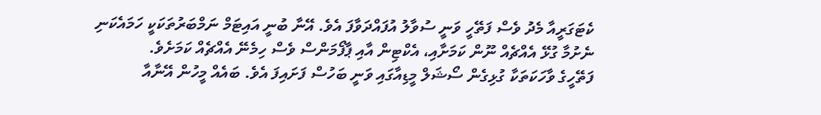ކެޓަގަރީއާ މެދު ވެސް ފަތޭހީ ވަނީ ސުވާލު އުފައްދަވާފަ އެވެ. އޭނާ ބުނީ އައިޓަމް ނަމްބަރުތަކަކީ ހަމައެކަނި ނެށުމާ ގުޅޭ އެއްޗެއް ނޫން ކަމަށާއި، އެކްޓިން އާއި ޕާފޯމަންސް ވެސް ހިމެނޭ އެއްޗެއް ކަމަށެވެ.
ފަތޭހީގެ ވާހަކަތަކާ ގުޅިގެން ސޯޝަލް މީޑިއާގައި ވަނީ ބަހުސް ފަށައިފަ އެވެ. ބައެއް މީހުން އޭނާއާ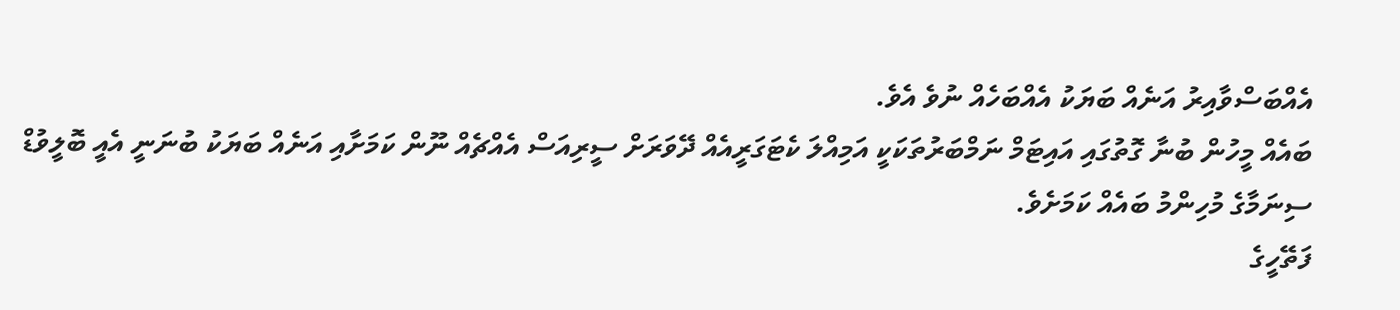އެއްބަސްވާއިރު އަނެއް ބަޔަކު އެއްބަހެއް ނުވެ އެވެ.
ބައެއް މީހުން ބުނާ ގޮތުގައި އައިޓަމް ނަމްބަރުތަކަކީ އަމިއްލަ ކެޓަގަރީއެއް ދޭވަރަށް ސީރިއަސް އެއްޗެއް ނޫން ކަމަށާއި އަނެއް ބަޔަކު ބުނަނީ އެއީ ބޮލީވުޑް ސިނަމާގެ މުހިންމު ބައެއް ކަމަށެވެ.
ފަތޭހީގެ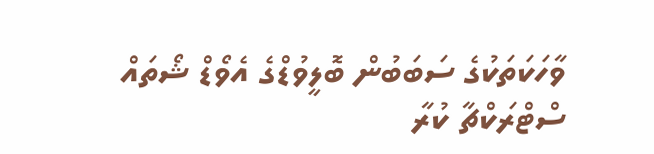ވާހަކަތަކުގެ ސަބަބުން ބޮލީވުޑްގެ އެވޯޑް ޝޯތައް ސްޓްރަކްޗާ ކުރާ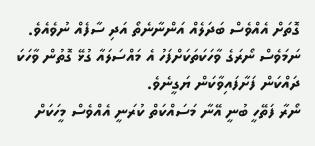ގޮތަށް އެއްވެސް ބަދަލެއް އަންނާނެތޯ އަދި ސާފެއް ނުވެއެވެ. ނަމަވެސް ނޯރަގެ ވާހަކަތަކަށްފަހު އެ މައްސަލައާ ގުޅޭ ގޮތުން ވާހަކަ ދައްކަން ފަށާފައިވާކަން ޔަގީނެވެ.
ނޯރާ ފަތޭހީ ބުނީ އޭނާ މަސައްކަތް ކުރަނީ އެއްވެސް މީހަކަށް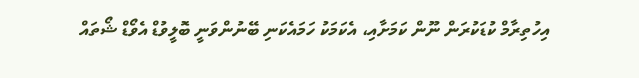އިހުތިރާމް ކުޑަކުރަން ނޫން ކަމަށާއި، އެކަމަކު ހަމައެކަނި ބޭނުންވަނީ ބޮލީވުޑް އެވޯޑް ޝޯތައް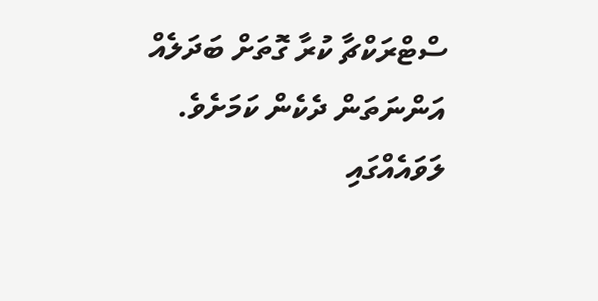ސްޓްރަކްޗާ ކުރާ ގޮތަށް ބަދަލެއް އަންނަތަން ދެކެން ކަމަށެވެ.
ލަވައެއްގައި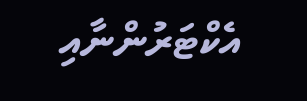އެކްޓަރުންނާއި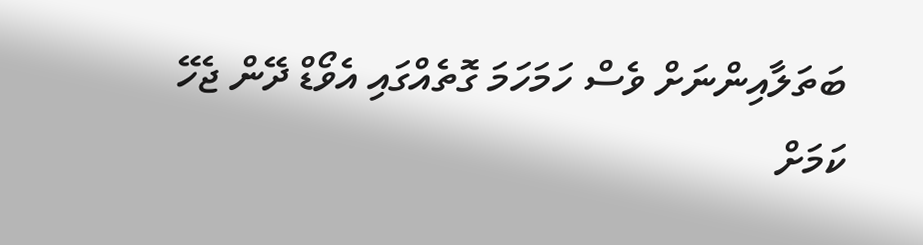ބަތަލާއިންނަށް ވެސް ހަމަހަމަ ގޮތެއްގައި އެވޯޑް ދޭން ޖެހޭ ކަމަށް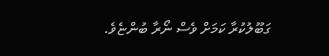ގަބޫލުކުރާ ކަމަށް ވެސް ނޯރާ ބުންޏެވެ.